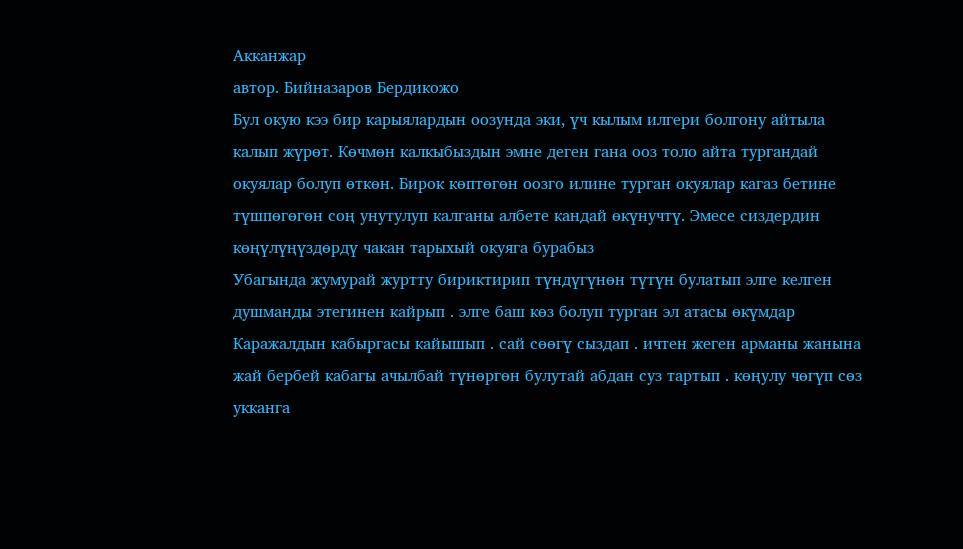Акканжар
автор. Бийназаров Бердикожо
Бул окую кээ бир карыялардын оозунда эки, үч кылым илгери болгону айтыла калып жүрөт. Көчмөн калкыбыздын эмне деген гана ооз толо айта тургандай окуялар болуп өткөн. Бирок көптөгөн оозго илине турган окуялар кагаз бетине түшпөгөгөн соң унутулуп калганы албете кандай өкүнучтү. Эмесе сиздердин көңүлүңүздөрдү чакан тарыхый окуяга бурабыз
Убагында жумурай журтту бириктирип түндүгүнөн түтүн булатып элге келген душманды этегинен кайрып . элге баш көз болуп турган эл атасы өкүмдар Каражалдын кабыргасы кайышып . сай сөөгү сыздап . ичтен жеген арманы жанына жай бербей кабагы ачылбай түнөргөн булутай абдан суз тартып . көңулу чөгүп сөз укканга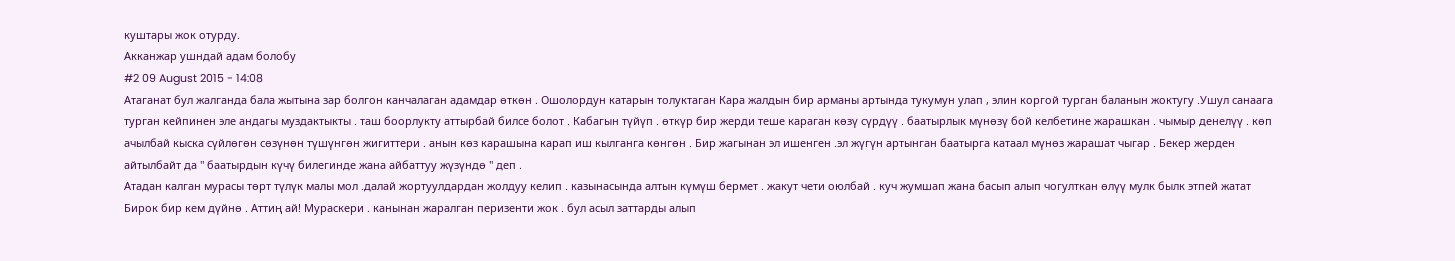куштары жок отурду.
Акканжар ушндай адам болобу
#2 09 August 2015 - 14:08
Атаганат бул жалганда бала жытына зар болгон канчалаган адамдар өткөн . Ошолордун катарын толуктаган Кара жалдын бир арманы артында тукумун улап , элин коргой турган баланын жоктугу .Ушул санаага турган кейпинен эле андагы муздактыкты . таш боорлукту аттырбай билсе болот . Кабагын түйүп . өткүр бир жерди теше караган көзү сүрдүү . баатырлык мүнөзү бой келбетине жарашкан . чымыр денелүү . көп ачылбай кыска сүйлөгөн сөзүнөн түшүнгөн жигиттери . анын көз карашына карап иш кылганга көнгөн . Бир жагынан эл ишенген .эл жүгүн артынган баатырга катаал мүнөз жарашат чыгар . Бекер жерден айтылбайт да " баатырдын күчү билегинде жана айбаттуу жүзүндө " деп .
Атадан калган мурасы төрт түлүк малы мол .далай жортуулдардан жолдуу келип . казынасында алтын күмүш бермет . жакут чети оюлбай . куч жумшап жана басып алып чогулткан өлүү мулк былк этпей жатат
Бирок бир кем дүйнө . Аттиң ай! Мураскери . канынан жаралган перизенти жок . бул асыл заттарды алып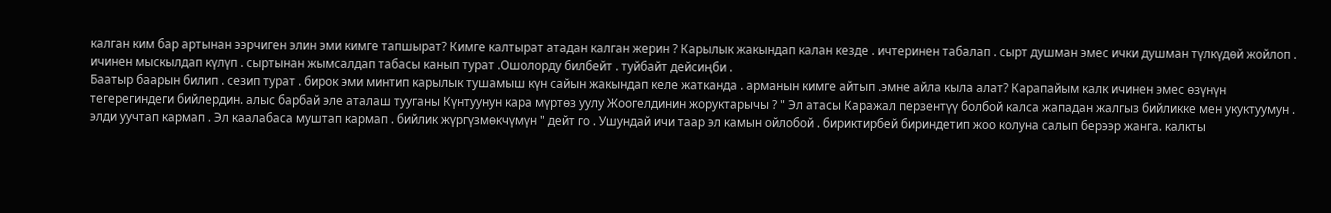калган ким бар артынан ээрчиген элин эми кимге тапшырат? Кимге калтырат атадан калган жерин ? Карылык жакындап калан кезде . ичтеринен табалап . сырт душман эмес ички душман түлкүдөй жойлоп . ичинен мыскылдап күлүп . сыртынан жымсалдап табасы канып турат .Ошолорду билбейт . туйбайт дейсиңби .
Баатыр баарын билип . сезип турат . бирок эми минтип карылык тушамыш күн сайын жакындап келе жатканда . арманын кимге айтып .эмне айла кыла алат? Карапайым калк ичинен эмес өзүнүн тегерегиндеги бийлердин. алыс барбай эле аталаш тууганы Күнтуунун кара мүртөз уулу Жоогелдинин жоруктарычы ? " Эл атасы Каражал перзентүү болбой калса жападан жалгыз бийликке мен укуктуумун . элди уучтап кармап . Эл каалабаса муштап кармап . бийлик жүргүзмөкчүмүн " дейт го . Ушундай ичи таар эл камын ойлобой . бириктирбей бириндетип жоо колуна салып берээр жанга. калкты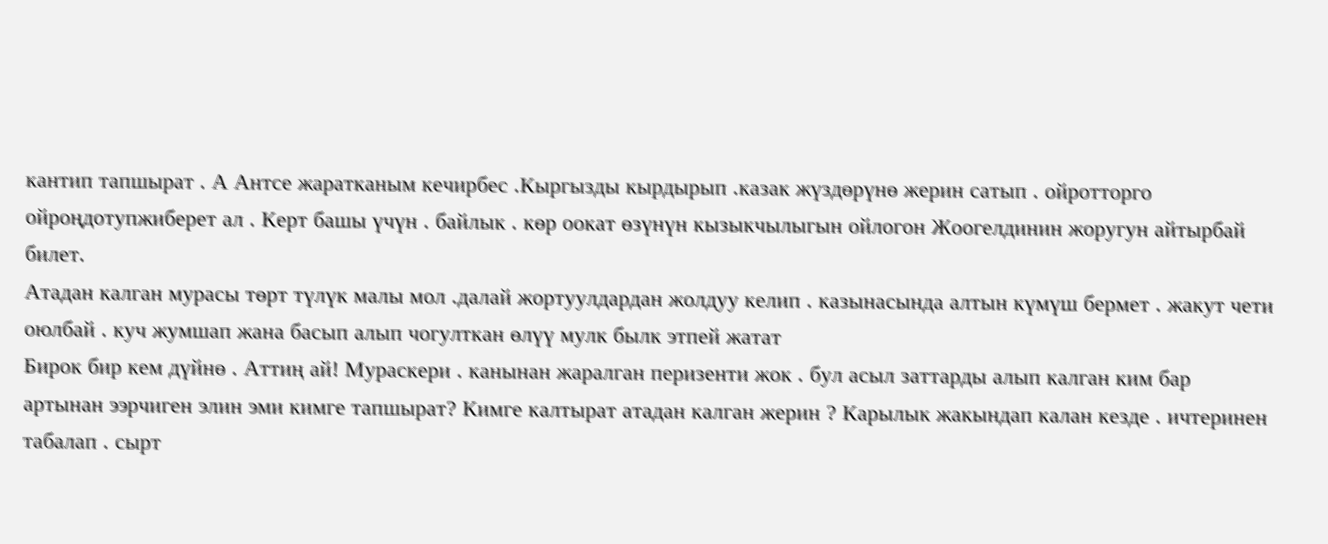кантип тапшырат . А Антсе жаратканым кечирбес .Кыргызды кырдырып .казак жүздөрүнө жерин сатып . ойротторго ойроңдотупжиберет ал . Керт башы үчүн . байлык . көр оокат өзүнүн кызыкчылыгын ойлогон Жоогелдинин жоругун айтырбай билет.
Атадан калган мурасы төрт түлүк малы мол .далай жортуулдардан жолдуу келип . казынасында алтын күмүш бермет . жакут чети оюлбай . куч жумшап жана басып алып чогулткан өлүү мулк былк этпей жатат
Бирок бир кем дүйнө . Аттиң ай! Мураскери . канынан жаралган перизенти жок . бул асыл заттарды алып калган ким бар артынан ээрчиген элин эми кимге тапшырат? Кимге калтырат атадан калган жерин ? Карылык жакындап калан кезде . ичтеринен табалап . сырт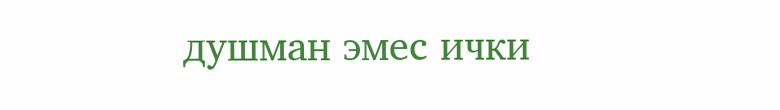душман эмес ички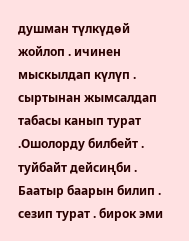душман түлкүдөй жойлоп . ичинен мыскылдап күлүп . сыртынан жымсалдап табасы канып турат .Ошолорду билбейт . туйбайт дейсиңби .
Баатыр баарын билип . сезип турат . бирок эми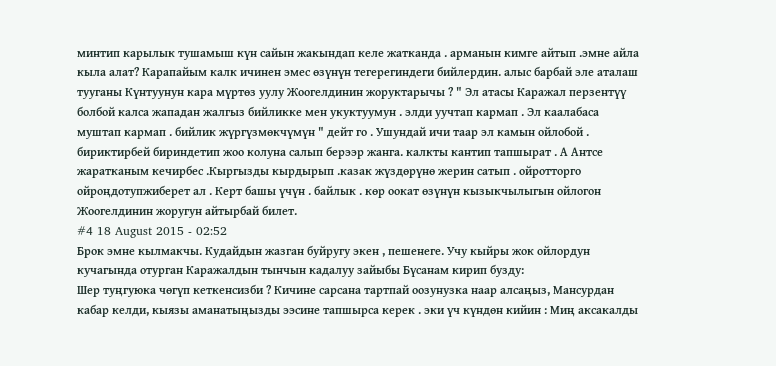минтип карылык тушамыш күн сайын жакындап келе жатканда . арманын кимге айтып .эмне айла кыла алат? Карапайым калк ичинен эмес өзүнүн тегерегиндеги бийлердин. алыс барбай эле аталаш тууганы Күнтуунун кара мүртөз уулу Жоогелдинин жоруктарычы ? " Эл атасы Каражал перзентүү болбой калса жападан жалгыз бийликке мен укуктуумун . элди уучтап кармап . Эл каалабаса муштап кармап . бийлик жүргүзмөкчүмүн " дейт го . Ушундай ичи таар эл камын ойлобой . бириктирбей бириндетип жоо колуна салып берээр жанга. калкты кантип тапшырат . А Антсе жаратканым кечирбес .Кыргызды кырдырып .казак жүздөрүнө жерин сатып . ойротторго ойроңдотупжиберет ал . Керт башы үчүн . байлык . көр оокат өзүнүн кызыкчылыгын ойлогон Жоогелдинин жоругун айтырбай билет.
#4 18 August 2015 - 02:52
Брок эмне кылмакчы. Кудайдын жазган буйругу экен , пешенеге. Учу кыйры жок ойлордун кучагында отурган Каражалдын тынчын кадалуу зайыбы Бүсанам кирип бузду:
Шер туңгуюка чөгүп кеткенсизби ? Кичине сарсана тартпай оозунузка наар алсаңыз, Мансурдан кабар келди, кыязы аманатыңызды ээсине тапшырса керек . эки үч күндөн кийин : Миң аксакалды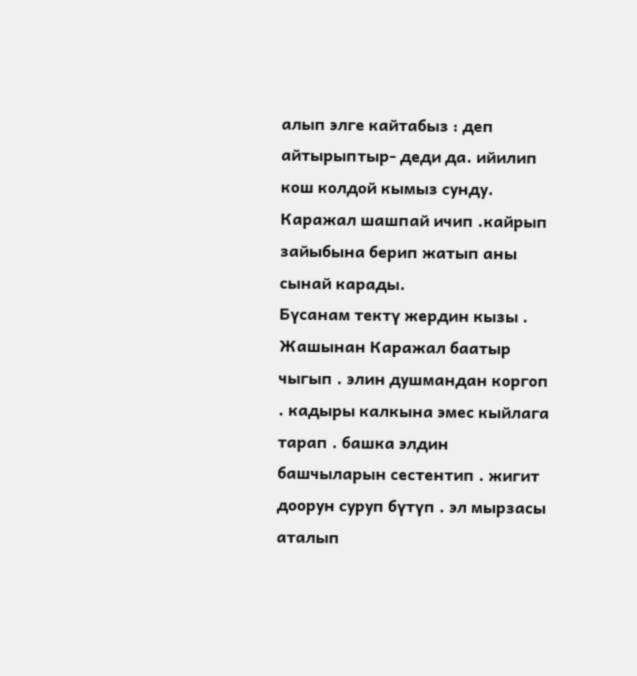алып элге кайтабыз : деп айтырыптыр- деди да. ийилип кош колдой кымыз сунду. Каражал шашпай ичип .кайрып зайыбына берип жатып аны сынай карады.
Бүсанам тектү жердин кызы . Жашынан Каражал баатыр чыгып . элин душмандан коргоп . кадыры калкына эмес кыйлага тарап . башка элдин башчыларын сестентип . жигит доорун суруп бүтүп . эл мырзасы аталып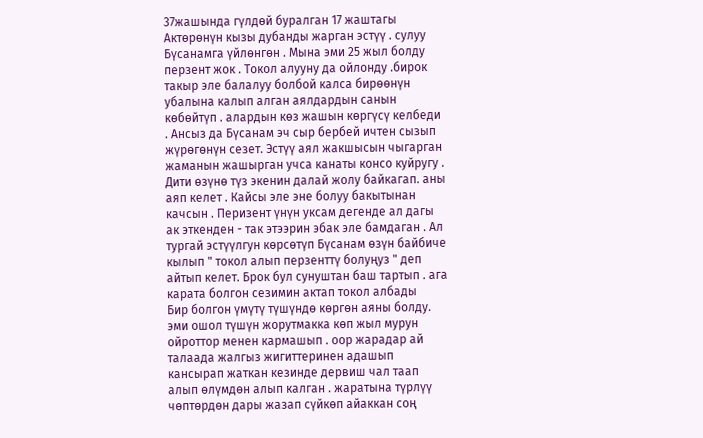37жашында гүлдөй буралган 17 жаштагы Актөрөнүн кызы дубанды жарган эстүү . сулуу Бүсанамга үйлөнгөн . Мына эми 25 жыл болду перзент жок . Токол алууну да ойлонду .бирок такыр эле балалуу болбой калса бирөөнүн убалына калып алган аялдардын санын көбөйтүп . алардын көз жашын көргүсү келбеди . Ансыз да Бүсанам эч сыр бербей ичтен сызып жүрөгөнүн сезет. Эстүү аял жакшысын чыгарган жаманын жашырган учса канаты консо куйругу . Дити өзүнө түз экенин далай жолу байкагап. аны аяп келет . Кайсы эле эне болуу бакытынан качсын . Перизент үнүн уксам дегенде ал дагы ак эткенден - так этээрин эбак эле бамдаган . Ал тургай эстүүлгун көрсөтүп Бүсанам өзүн байбиче кылып " токол алып перзенттү болуңуз " деп айтып келет. Брок бул сунуштан баш тартып . ага карата болгон сезимин актап токол албады
Бир болгон үмүтү түшүндө көргөн аяны болду. эми ошол түшүн жорутмакка көп жыл мурун ойроттор менен кармашып . оор жарадар ай талаада жалгыз жигиттеринен адашып кансырап жаткан кезинде дервиш чал таап алып өлүмдөн алып калган . жаратына түрлүү чөптөрдөн дары жазап сүйкөп айаккан соң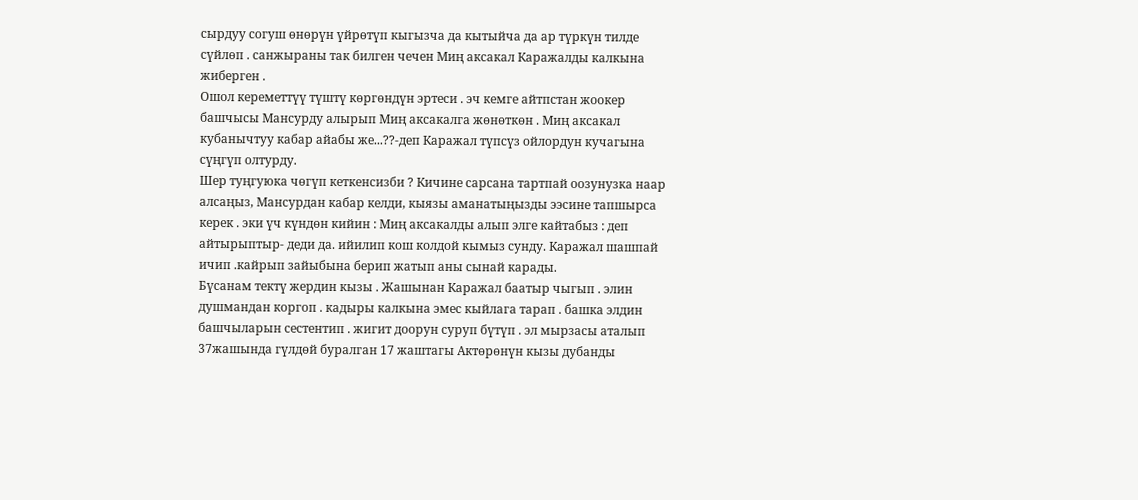сырдуу согуш өнөрүн үйрөтүп кыгызча да кытыйча да ар түркүн тилде сүйлөп . санжыраны так билген чечен Миң аксакал Каражалды калкына жиберген .
Ошол кереметтүү түштү көргөндүн эртеси . эч кемге айтпстан жоокер башчысы Мансурду алырып Миң аксакалга жөнөткөн . Миң аксакал кубанычтуу кабар айабы же...??-деп Каражал түпсүз ойлордун кучагына сүңгүп олтурду.
Шер туңгуюка чөгүп кеткенсизби ? Кичине сарсана тартпай оозунузка наар алсаңыз, Мансурдан кабар келди, кыязы аманатыңызды ээсине тапшырса керек . эки үч күндөн кийин : Миң аксакалды алып элге кайтабыз : деп айтырыптыр- деди да. ийилип кош колдой кымыз сунду. Каражал шашпай ичип .кайрып зайыбына берип жатып аны сынай карады.
Бүсанам тектү жердин кызы . Жашынан Каражал баатыр чыгып . элин душмандан коргоп . кадыры калкына эмес кыйлага тарап . башка элдин башчыларын сестентип . жигит доорун суруп бүтүп . эл мырзасы аталып 37жашында гүлдөй буралган 17 жаштагы Актөрөнүн кызы дубанды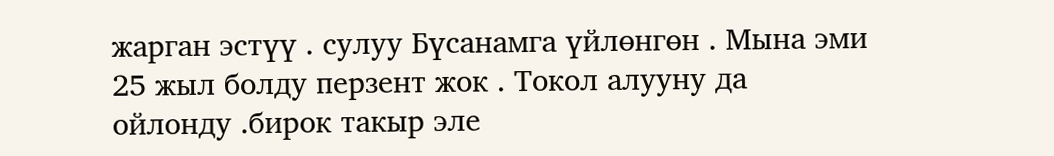жарган эстүү . сулуу Бүсанамга үйлөнгөн . Мына эми 25 жыл болду перзент жок . Токол алууну да ойлонду .бирок такыр эле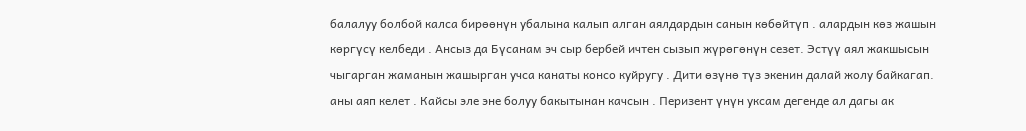балалуу болбой калса бирөөнүн убалына калып алган аялдардын санын көбөйтүп . алардын көз жашын көргүсү келбеди . Ансыз да Бүсанам эч сыр бербей ичтен сызып жүрөгөнүн сезет. Эстүү аял жакшысын чыгарган жаманын жашырган учса канаты консо куйругу . Дити өзүнө түз экенин далай жолу байкагап. аны аяп келет . Кайсы эле эне болуу бакытынан качсын . Перизент үнүн уксам дегенде ал дагы ак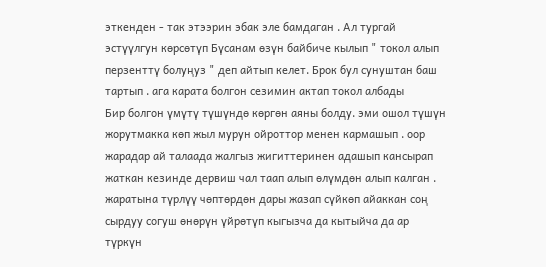эткенден - так этээрин эбак эле бамдаган . Ал тургай эстүүлгун көрсөтүп Бүсанам өзүн байбиче кылып " токол алып перзенттү болуңуз " деп айтып келет. Брок бул сунуштан баш тартып . ага карата болгон сезимин актап токол албады
Бир болгон үмүтү түшүндө көргөн аяны болду. эми ошол түшүн жорутмакка көп жыл мурун ойроттор менен кармашып . оор жарадар ай талаада жалгыз жигиттеринен адашып кансырап жаткан кезинде дервиш чал таап алып өлүмдөн алып калган . жаратына түрлүү чөптөрдөн дары жазап сүйкөп айаккан соң сырдуу согуш өнөрүн үйрөтүп кыгызча да кытыйча да ар түркүн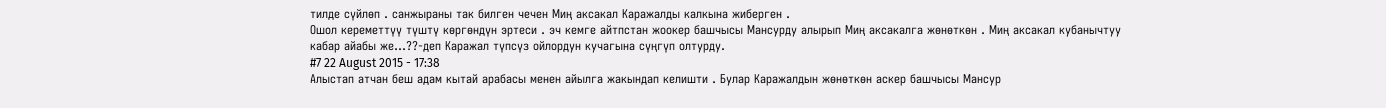тилде сүйлөп . санжыраны так билген чечен Миң аксакал Каражалды калкына жиберген .
Ошол кереметтүү түштү көргөндүн эртеси . эч кемге айтпстан жоокер башчысы Мансурду алырып Миң аксакалга жөнөткөн . Миң аксакал кубанычтуу кабар айабы же...??-деп Каражал түпсүз ойлордун кучагына сүңгүп олтурду.
#7 22 August 2015 - 17:38
Алыстап атчан беш адам кытай арабасы менен айылга жакындап келишти . Булар Каражалдын жөнөткөн аскер башчысы Мансур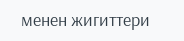менен жигиттери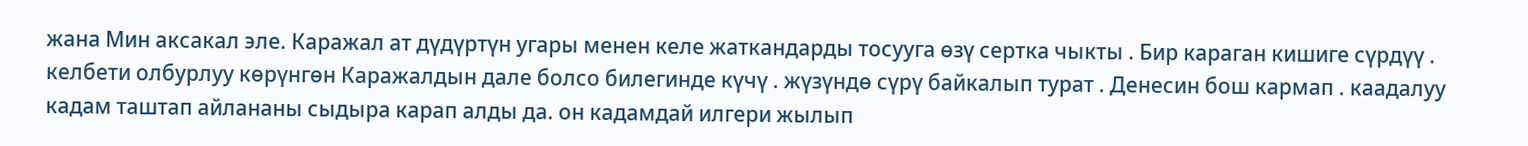жана Мин аксакал эле. Каражал ат дүдүртүн угары менен келе жаткандарды тосууга өзү сертка чыкты . Бир караган кишиге сүрдүү . келбети олбурлуу көрүнгөн Каражалдын дале болсо билегинде күчү . жүзүндө сүрү байкалып турат . Денесин бош кармап . каадалуу кадам таштап айлананы сыдыра карап алды да. он кадамдай илгери жылып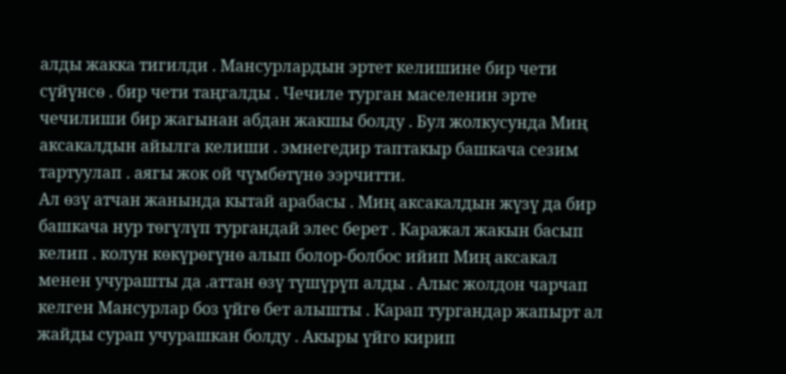алды жакка тигилди . Мансурлардын эртет келишине бир чети сүйүнсө . бир чети таңгалды . Чечиле турган маселенин эрте чечилиши бир жагынан абдан жакшы болду . Бул жолкусунда Миң аксакалдын айылга келиши . эмнегедир таптакыр башкача сезим тартуулап . аягы жок ой чүмбөтүнө ээрчитти.
Ал өзү атчан жанында кытай арабасы . Миң аксакалдын жүзү да бир башкача нур төгүлүп тургандай элес берет . Каражал жакын басып келип . колун көкүрөгүнө алып болор-болбос ийип Миң аксакал менен учурашты да .аттан өзү түшүрүп алды . Алыс жолдон чарчап келген Мансурлар боз үйгө бет алышты . Карап тургандар жапырт ал жайды сурап учурашкан болду . Акыры үйго кирип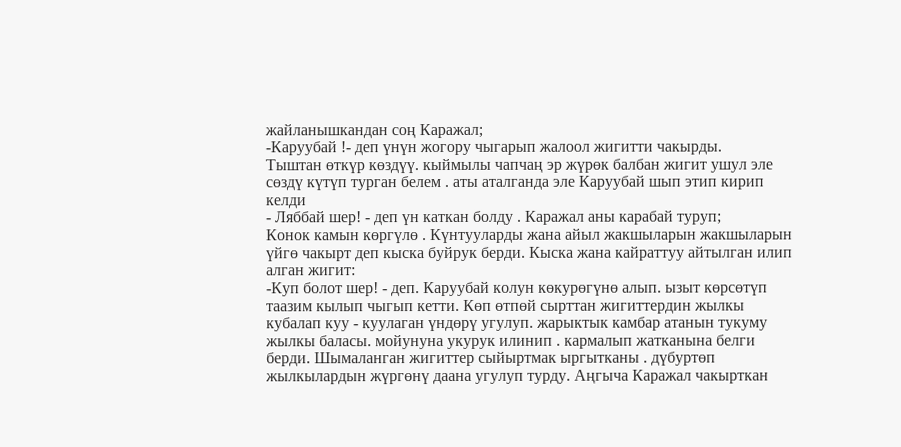жайланышкандан соң Каражал;
-Каруубай !- деп үнүн жогору чыгарып жалоол жигитти чакырды.
Тыштан өткүр көздүү. кыймылы чапчаң эр жүрөк балбан жигит ушул эле сөздү күтүп турган белем . аты аталганда эле Каруубай шып этип кирип келди
- Ляббай шер! - деп үн каткан болду . Каражал аны карабай туруп;
Конок камын көргүлө . Күнтууларды жана айыл жакшыларын жакшыларын үйгө чакырт деп кыска буйрук берди. Кыска жана кайраттуу айтылган илип алган жигит:
-Куп болот шер! - деп. Каруубай колун көкурөгүнө алып. ызыт көрсөтүп таазим кылып чыгып кетти. Көп өтпөй сырттан жигиттердин жылкы кубалап куу - куулаган үндөрү угулуп. жарыктык камбар атанын тукуму жылкы баласы. мойунуна укурук илинип . кармалып жатканына белги берди. Шымаланган жигиттер сыйыртмак ыргытканы . дүбуртөп жылкылардын жүргөнү даана угулуп турду. Аңгыча Каражал чакырткан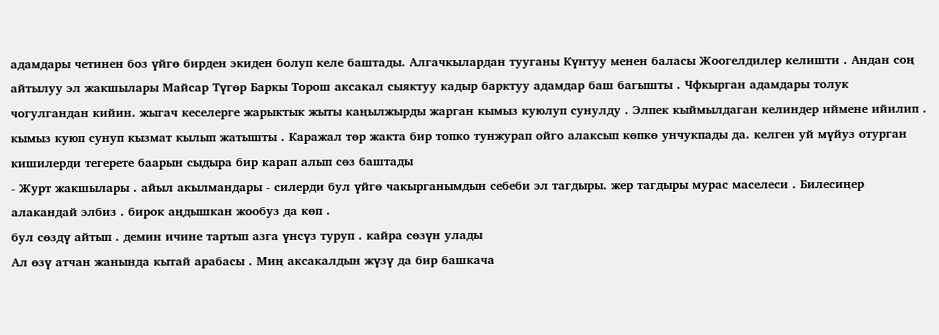адамдары четинен боз үйгө бирден экиден болуп келе баштады. Алгачкылардан тууганы Күнтуу менен баласы Жоогелдилер келишти . Андан соң айтылуу эл жакшылары Майсар Түгөр Баркы Торош аксакал сыяктуу кадыр барктуу адамдар баш багышты . Чфкырган адамдары толук чогулгандан кийин. жыгач кеселерге жарыктык жыты каңылжырды жарган кымыз куюлуп сунулду . Элпек кыймылдаган келиндер иймене ийилип . кымыз куюп сунуп кызмат кылып жатышты . Каражал төр жакта бир топко тунжурап ойго алаксып көпкө унчукпады да. келген уй мүйуз отурган кишилерди тегерете баарын сыдыра бир карап алып сөз баштады
- Журт жакшылары . айыл акылмандары - силерди бул үйгө чакырганымдын себеби эл тагдыры. жер тагдыры мурас маселеси . Билесиңер алакандай элбиз . бирок аңдышкан жообуз да көп .
бул сөздү айтып . демин ичине тартып азга үнсүз туруп . кайра сөзүн улады
Ал өзү атчан жанында кытай арабасы . Миң аксакалдын жүзү да бир башкача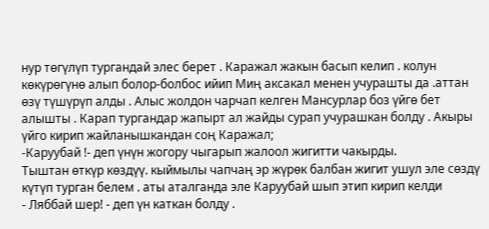нур төгүлүп тургандай элес берет . Каражал жакын басып келип . колун көкүрөгүнө алып болор-болбос ийип Миң аксакал менен учурашты да .аттан өзү түшүрүп алды . Алыс жолдон чарчап келген Мансурлар боз үйгө бет алышты . Карап тургандар жапырт ал жайды сурап учурашкан болду . Акыры үйго кирип жайланышкандан соң Каражал;
-Каруубай !- деп үнүн жогору чыгарып жалоол жигитти чакырды.
Тыштан өткүр көздүү. кыймылы чапчаң эр жүрөк балбан жигит ушул эле сөздү күтүп турган белем . аты аталганда эле Каруубай шып этип кирип келди
- Ляббай шер! - деп үн каткан болду .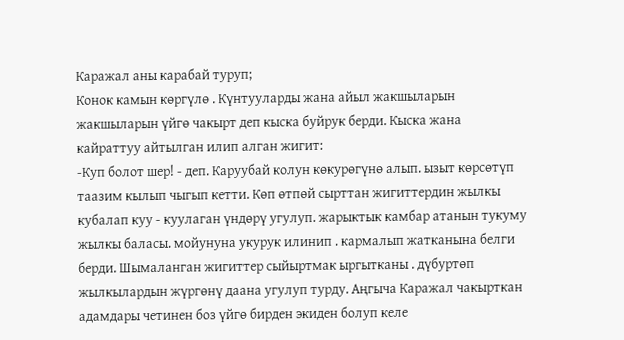Каражал аны карабай туруп;
Конок камын көргүлө . Күнтууларды жана айыл жакшыларын жакшыларын үйгө чакырт деп кыска буйрук берди. Кыска жана кайраттуу айтылган илип алган жигит:
-Куп болот шер! - деп. Каруубай колун көкурөгүнө алып. ызыт көрсөтүп таазим кылып чыгып кетти. Көп өтпөй сырттан жигиттердин жылкы кубалап куу - куулаган үндөрү угулуп. жарыктык камбар атанын тукуму жылкы баласы. мойунуна укурук илинип . кармалып жатканына белги берди. Шымаланган жигиттер сыйыртмак ыргытканы . дүбуртөп жылкылардын жүргөнү даана угулуп турду. Аңгыча Каражал чакырткан адамдары четинен боз үйгө бирден экиден болуп келе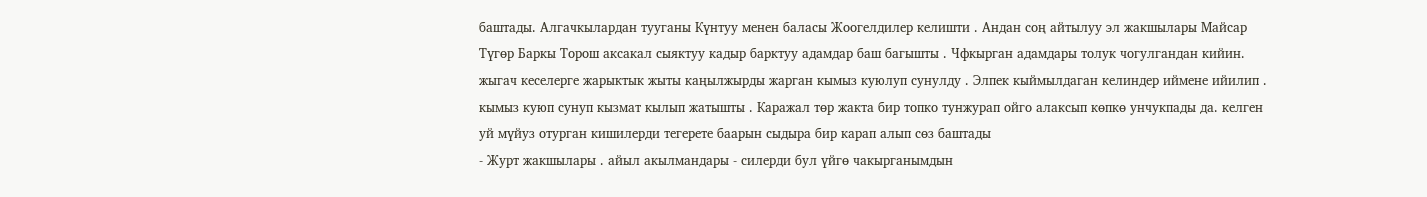баштады. Алгачкылардан тууганы Күнтуу менен баласы Жоогелдилер келишти . Андан соң айтылуу эл жакшылары Майсар Түгөр Баркы Торош аксакал сыяктуу кадыр барктуу адамдар баш багышты . Чфкырган адамдары толук чогулгандан кийин. жыгач кеселерге жарыктык жыты каңылжырды жарган кымыз куюлуп сунулду . Элпек кыймылдаган келиндер иймене ийилип . кымыз куюп сунуп кызмат кылып жатышты . Каражал төр жакта бир топко тунжурап ойго алаксып көпкө унчукпады да. келген уй мүйуз отурган кишилерди тегерете баарын сыдыра бир карап алып сөз баштады
- Журт жакшылары . айыл акылмандары - силерди бул үйгө чакырганымдын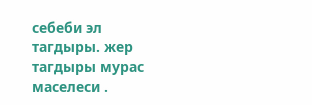себеби эл тагдыры. жер тагдыры мурас маселеси .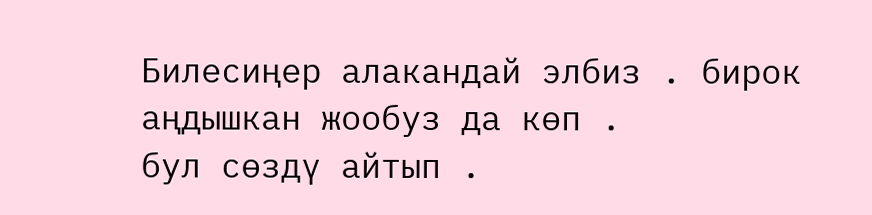Билесиңер алакандай элбиз . бирок аңдышкан жообуз да көп .
бул сөздү айтып .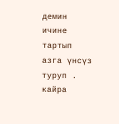демин ичине тартып азга үнсүз туруп . кайра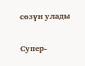сөзүн улады

Супер-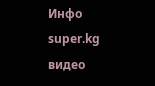Инфо
super.kg
видео